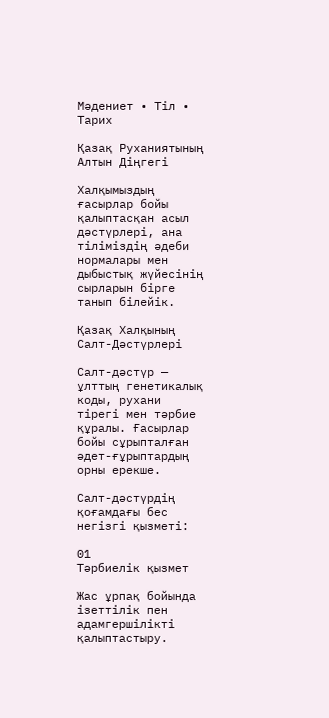Мәдениет • Тіл • Тарих

Қазақ Руханиятының
Алтын Діңгегі

Халқымыздың ғасырлар бойы қалыптасқан асыл дәстүрлері, ана тіліміздің әдеби нормалары мен дыбыстық жүйесінің сырларын бірге танып білейік.

Қазақ Халқының Салт-Дәстүрлері

Салт-дәстүр — ұлттың генетикалық коды, рухани тірегі мен тәрбие құралы. Ғасырлар бойы сұрыпталған әдет-ғұрыптардың орны ерекше.

Салт-дәстүрдің қоғамдағы бес негізгі қызметі:

01
Тәрбиелік қызмет

Жас ұрпақ бойында ізеттілік пен адамгершілікті қалыптастыру.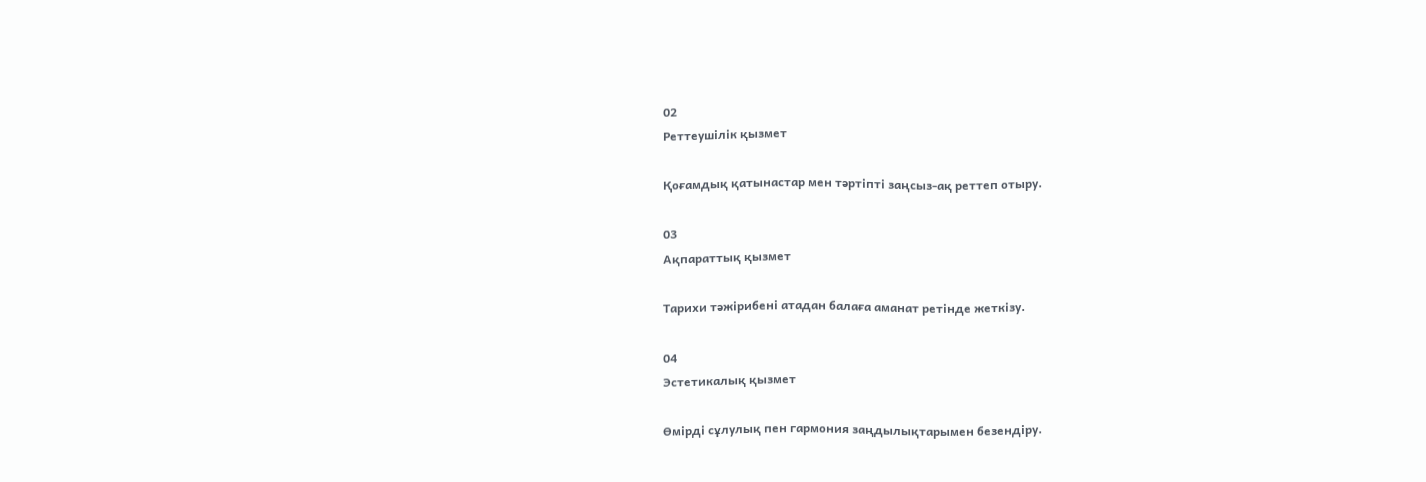02
Реттеушілік қызмет

Қоғамдық қатынастар мен тәртіпті заңсыз-ақ реттеп отыру.

03
Ақпараттық қызмет

Тарихи тәжірибені атадан балаға аманат ретінде жеткізу.

04
Эстетикалық қызмет

Өмірді сұлулық пен гармония заңдылықтарымен безендіру.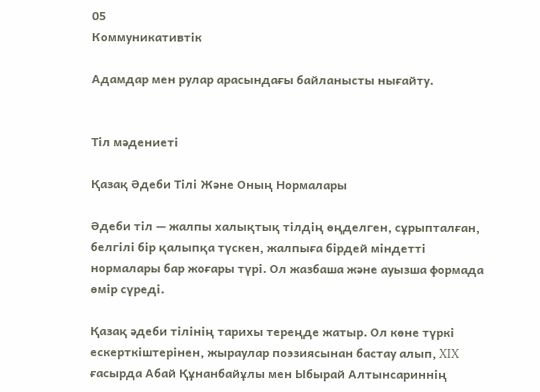05
Коммуникативтік

Адамдар мен рулар арасындағы байланысты нығайту.


Тіл мәдениеті

Қазақ Әдеби Тілі Және Оның Нормалары

Әдеби тіл — жалпы халықтық тілдің өңделген, сұрыпталған, белгілі бір қалыпқа түскен, жалпыға бірдей міндетті нормалары бар жоғары түрі. Ол жазбаша және ауызша формада өмір сүреді.

Қазақ әдеби тілінің тарихы тереңде жатыр. Ол көне түркі ескерткіштерінен, жыраулар поэзиясынан бастау алып, XIX ғасырда Абай Құнанбайұлы мен Ыбырай Алтынсариннің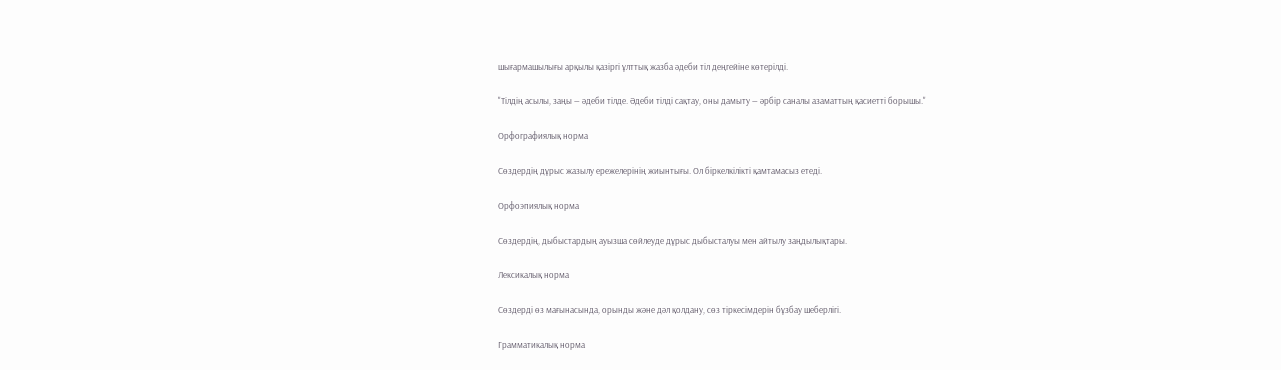шығармашылығы арқылы қазіргі ұлттық жазба әдеби тіл деңгейіне көтерілді.

"Тілдің асылы, заңы — әдеби тілде. Әдеби тілді сақтау, оны дамыту — әрбір саналы азаматтың қасиетті борышы."

Орфографиялық норма

Сөздердің дұрыс жазылу ережелерінің жиынтығы. Ол біркелкілікті қамтамасыз етеді.

Орфоэпиялық норма

Сөздердің, дыбыстардың ауызша сөйлеуде дұрыс дыбысталуы мен айтылу заңдылықтары.

Лексикалық норма

Сөздерді өз мағынасында, орынды және дәл қолдану, сөз тіркесімдерін бұзбау шеберлігі.

Грамматикалық норма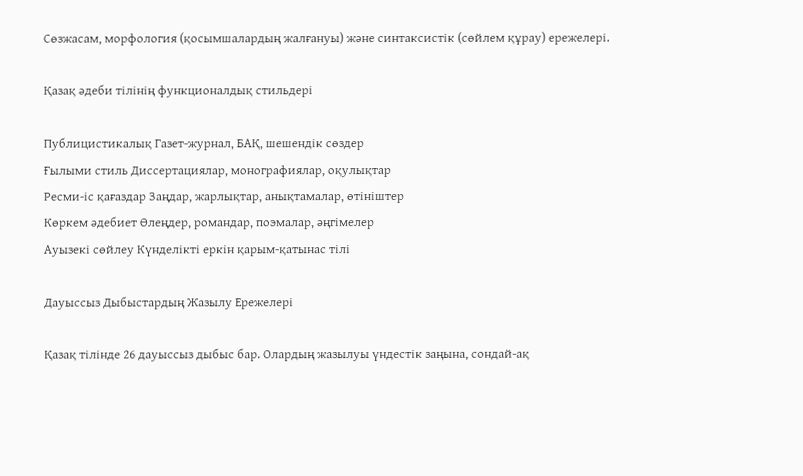Сөзжасам, морфология (қосымшалардың жалғануы) және синтаксистік (сөйлем құрау) ережелері.

Қазақ әдеби тілінің функционалдық стильдері

Публицистикалық Газет-журнал, БАҚ, шешендік сөздер
Ғылыми стиль Диссертациялар, монографиялар, оқулықтар
Ресми-іс қағаздар Заңдар, жарлықтар, анықтамалар, өтініштер
Көркем әдебиет Өлеңдер, романдар, поэмалар, әңгімелер
Ауызекі сөйлеу Күнделікті еркін қарым-қатынас тілі

Дауыссыз Дыбыстардың Жазылу Ережелері

Қазақ тілінде 26 дауыссыз дыбыс бар. Олардың жазылуы үндестік заңына, сондай-ақ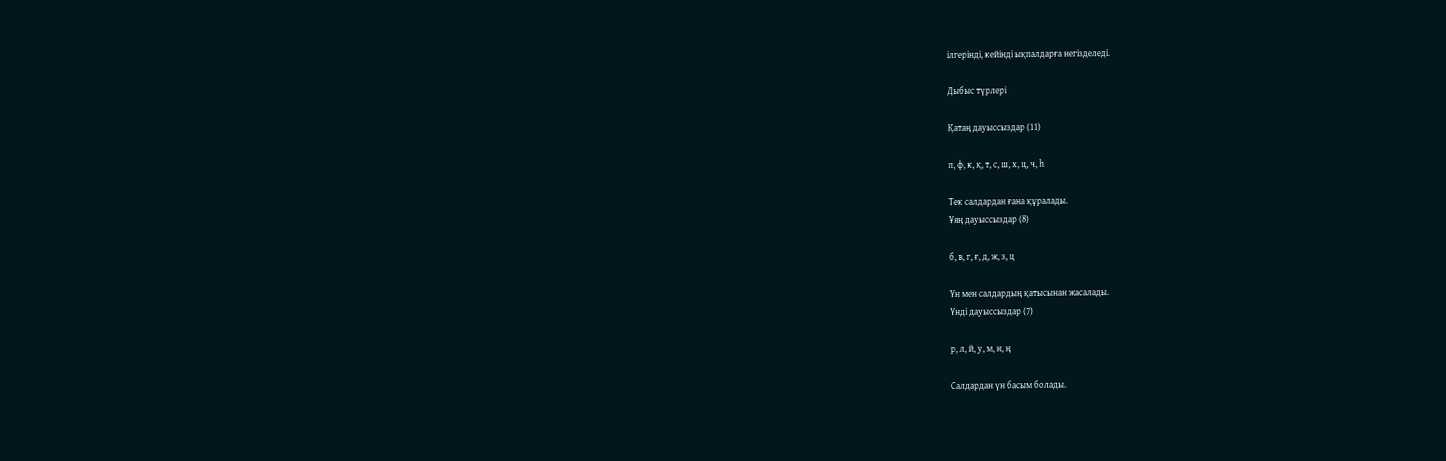ілгерінді, кейінді ықпалдарға негізделеді.

Дыбыс түрлері

Қатаң дауыссыздар (11)

п, ф, к, қ, т, с, ш, х, ц, ч, һ

Тек салдардан ғана құралады.
Ұяң дауыссыздар (8)

б, в, г, ғ, д, ж, з, ц

Үн мен салдардың қатысынан жасалады.
Үнді дауыссыздар (7)

р, л, й, у, м, н, ң

Салдардан үн басым болады.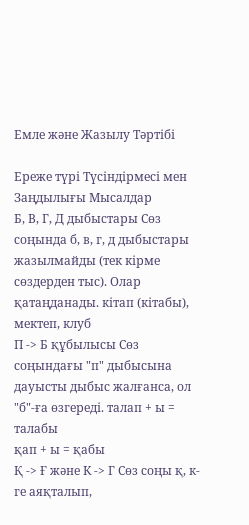Емле және Жазылу Тәртібі

Ереже түрі Түсіндірмесі мен Заңдылығы Мысалдар
Б, В, Г, Д дыбыстары Сөз соңында б, в, г, д дыбыстары жазылмайды (тек кірме сөздерден тыс). Олар қатаңданады. кітап (кітабы), мектеп, клуб
П -> Б құбылысы Сөз соңындағы "п" дыбысына дауысты дыбыс жалғанса, ол "б"-ға өзгереді. талап + ы = талабы
қап + ы = қабы
Қ -> Ғ және К -> Г Сөз соңы қ, к-ге аяқталып,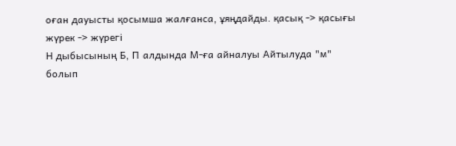оған дауысты қосымша жалғанса, ұяңдайды. қасық -> қасығы
жүрек -> жүрегі
Н дыбысының Б, П алдында М-ға айналуы Айтылуда "м" болып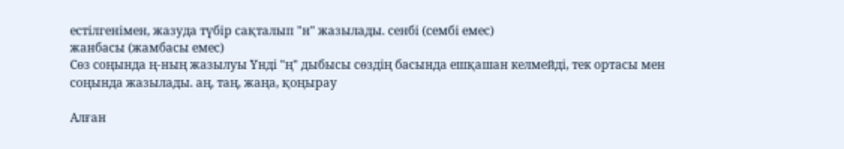естілгенімен, жазуда түбір сақталып "н" жазылады. сенбі (сембі емес)
жанбасы (жамбасы емес)
Сөз соңында ң-ның жазылуы Үнді "ң" дыбысы сөздің басында ешқашан келмейді, тек ортасы мен соңында жазылады. аң, таң, жаңа, қоңырау

Алған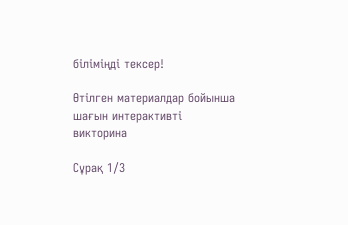біліміңді тексер!

Өтілген материалдар бойынша шағын интерактивті викторина

Сұрақ 1/3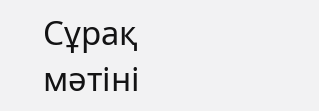Сұрақ мәтіні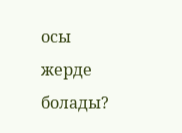осы жерде болады?